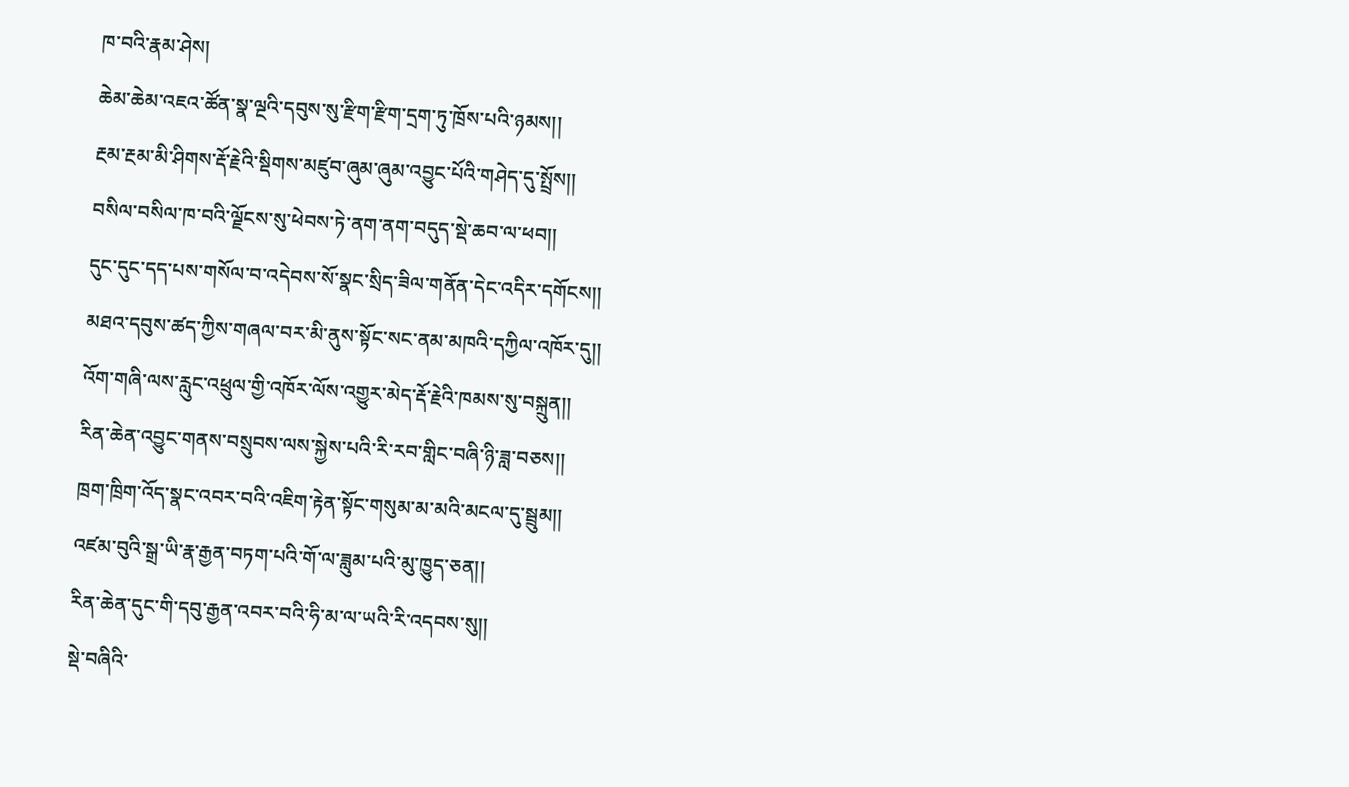ཁ་བའི་རྣམ་ཤེས།
ཆེམ་ཆེམ་འཇའ་ཚོན་སྣ་ལྔའི་དབུས་སུ་རྫིག་རྫིག་དྲག་ཏུ་ཁྲོས་པའི་ཉམས།།
རྔམ་རྔམ་མི་ཤིགས་རྡོ་རྗེའི་སྡིགས་མཛུབ་ཞུམ་ཞུམ་འབྱུང་པོའི་གཤེད་དུ་སྤྲོས།།
བསིལ་བསིལ་ཁ་བའི་ལྗོངས་སུ་ཕེབས་ཏེ་ནག་ནག་བདུད་སྡེ་ཆབ་ལ་ཕབ།།
དུང་དུང་དད་པས་གསོལ་བ་འདེབས་སོ་སྣང་སྲིད་ཟིལ་གནོན་དེང་འདིར་དགོངས།།
མཐའ་དབུས་ཚད་ཀྱིས་གཞལ་བར་མི་ནུས་སྟོང་སང་ནམ་མཁའི་དཀྱིལ་འཁོར་དུ།།
འོག་གཞི་ལས་རླུང་འཕྲུལ་གྱི་འཁོར་ལོས་འགྱུར་མེད་རྡོ་རྗེའི་ཁམས་སུ་བསྐྲུན།།
རིན་ཆེན་འབྱུང་གནས་བསྲུབས་ལས་སྐྱེས་པའི་རི་རབ་གླིང་བཞི་ཉི་ཟླ་བཅས།།
ཁྲག་ཁྲིག་འོད་སྣང་འབར་བའི་འཇིག་རྟེན་སྟོང་གསུམ་མ་མའི་མངལ་དུ་སྦྲུམ།།
འཛམ་བུའི་སྒྲ་ཡི་རྣ་རྒྱན་བཏག་པའི་གོ་ལ་ཟླུམ་པའི་མུ་ཁྱུད་ཅན།།
རིན་ཆེན་དུང་གི་དབུ་རྒྱན་འབར་བའི་ཧི་མ་ལ་ཡའི་རི་འདབས་སུ།།
སྡེ་བཞིའི་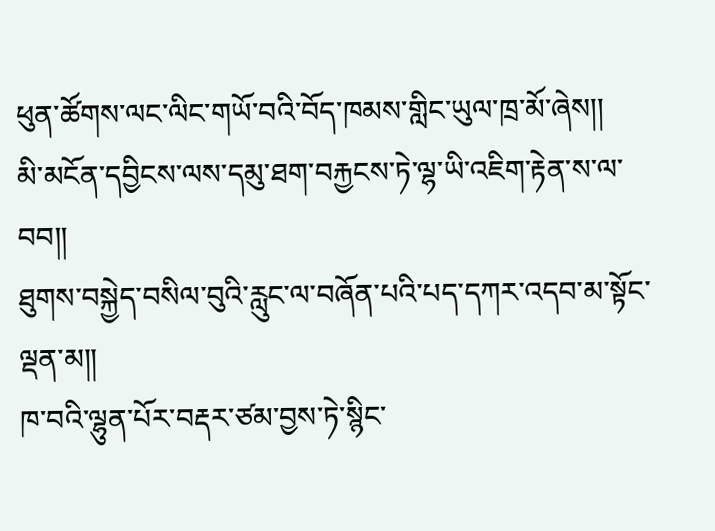ཕུན་ཚོགས་ལང་ལིང་གཡོ་བའི་བོད་ཁམས་གླིང་ཡུལ་ཁྲ་མོ་ཞེས།།
མི་མངོན་དབྱིངས་ལས་དམུ་ཐག་བརྐྱངས་ཏེ་ལྷ་ཡི་འཇིག་རྟེན་ས་ལ་བབ།།
ཐུགས་བསྐྱེད་བསིལ་བུའི་རླུང་ལ་བཞོན་པའི་པད་དཀར་འདབ་མ་སྟོང་ལྡན་མ།།
ཁ་བའི་ལྷུན་པོར་བརྡར་ཙམ་བྱས་ཏེ་སྙིང་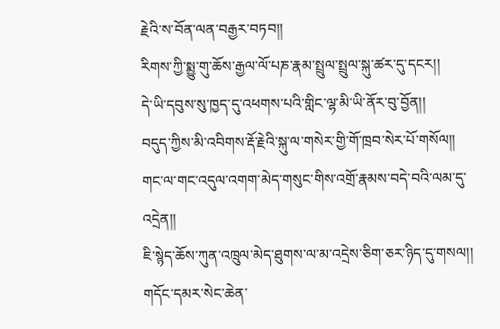རྗེའི་ས་བོན་ལན་བརྒྱར་བཏབ།།
རིགས་ཀྱི་སྨྱུ་གུ་ཆོས་རྒྱལ་ལོ་པཎ་རྣམ་སྤྲུལ་སྤྲུལ་སྐུ་ཚར་དུ་དངར།།
དེ་ཡི་དབུས་སུ་ཁྱད་དུ་འཕགས་པའི་གླིང་ལྷ་མི་ཡི་ནོར་བུ་བྱོན།།
བདུད་ཀྱིས་མི་འབིགས་རྡོ་རྗེའི་སྐུ་ལ་གསེར་གྱི་གོ་ཁྲབ་སེར་པོ་གསོལ།།
གང་ལ་གང་འདུལ་འགག་མེད་གསུང་གིས་འགྲོ་རྣམས་བདེ་བའི་ལམ་དུ་འདྲེན།།
ཇི་སྙེད་ཆོས་ཀུན་འཁྲུལ་མེད་ཐུགས་ལ་མ་འདྲེས་ཅིག་ཅར་ཉིད་དུ་གསལ།།
གདོང་དམར་སེང་ཆེན་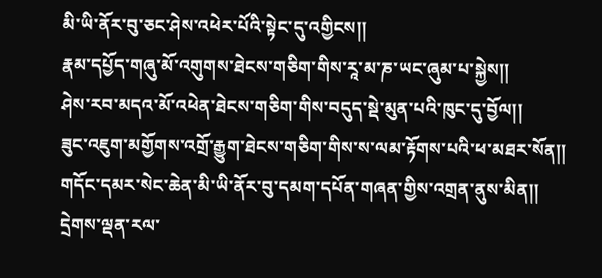མི་ཡི་ནོར་བུ་ཅང་ཤེས་འཕེར་པོའི་སྟེང་དུ་འགྱིངས།།
རྣམ་དཔྱོད་གཞུ་མོ་འགུགས་ཐེངས་གཅིག་གིས་རཱ་མ་ཎ་ཡང་ཞུམ་པ་སྐྱེས།།
ཤེས་རབ་མདའ་མོ་འཕེན་ཐེངས་གཅིག་གིས་བདུད་སྡེ་མུན་པའི་ཁུང་དུ་བྱོལ།།
ཟུང་འཇུག་མགྱོགས་འགྲོ་རྒྱུག་ཐེངས་གཅིག་གིས་ས་ལམ་རྟོགས་པའི་ཕ་མཐར་སོན།།
གདོང་དམར་སེང་ཆེན་མི་ཡི་ནོར་བུ་དམག་དཔོན་གཞན་གྱིས་འགྲན་ནུས་མིན།།
དྲེགས་ལྡན་རལ་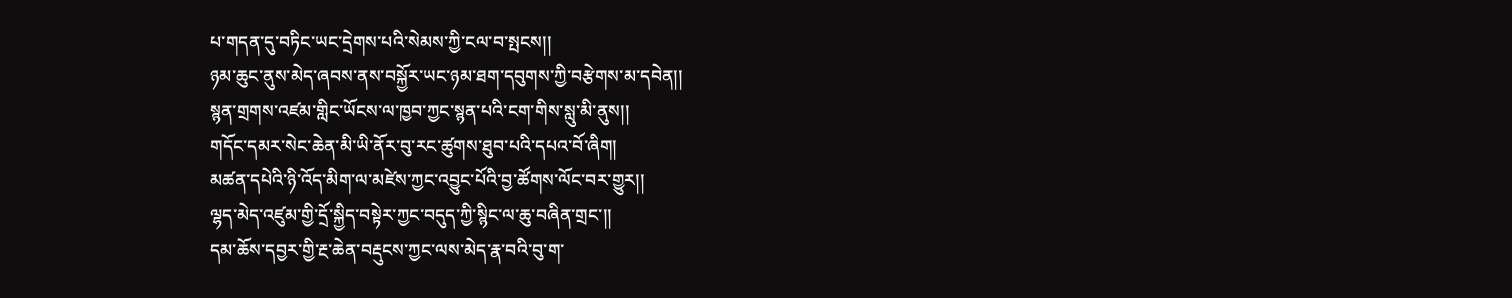པ་གདན་དུ་བཏིང་ཡང་དྲེགས་པའི་སེམས་ཀྱི་ངལ་བ་སྤངས།།
ཉམ་ཆུང་ནུས་མེད་ཞབས་ནས་བསྐྱོར་ཡང་ཉམ་ཐག་དབུགས་ཀྱི་བརྩེགས་མ་དབེན།།
སྙན་གྲགས་འཛམ་གླིང་ཡོངས་ལ་ཁྱབ་ཀྱང་སྙན་པའི་ངག་གིས་སླུ་མི་ནུས།།
གདོང་དམར་སེང་ཆེན་མི་ཡི་ནོར་བུ་རང་ཚུགས་ཐུབ་པའི་དཔའ་བོ་ཞིག།
མཚན་དཔེའི་ཉི་འོད་མིག་ལ་མཛེས་ཀྱང་འབྱུང་པོའི་བྱ་ཚོགས་ལོང་བར་གྱུར།།
ལྷད་མེད་འཛུམ་གྱི་དྲོ་སྐྱིད་བསྟེར་ཀྱང་བདུད་ཀྱི་སྙིང་ལ་ཆུ་བཞིན་གྲང་།།
དམ་ཆོས་དབྱར་གྱི་རྔ་ཆེན་བརྡུངས་ཀྱང་ལས་མེད་རྣ་བའི་བུ་ག་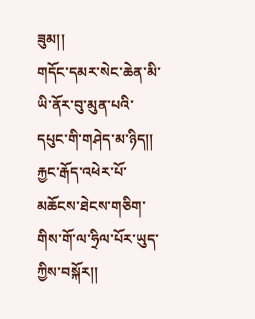ཟུམ།།
གདོང་དམར་སེང་ཆེན་མི་ཡི་ནོར་བུ་མུན་པའི་དཔུང་གི་གཤེད་མ་ཉིད།།
རྐྱང་རྒོད་འཕེར་པོ་མཆོངས་ཐེངས་གཅིག་གིས་གོ་ལ་ཧྲིལ་པོར་ཡུད་ཀྱིས་བསྐོར།།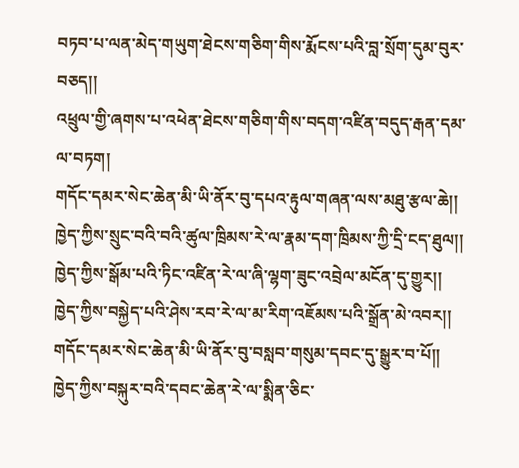བཏབ་པ་ལན་མེད་གཡུག་ཐེངས་གཅིག་གིས་རྨོངས་པའི་བླ་སྲོག་དུམ་བུར་བཅད།།
འཕྲུལ་གྱི་ཞགས་པ་འཕེན་ཐེངས་གཅིག་གིས་བདག་འཛིན་བདུད་རྒན་དམ་ལ་བཏག།
གདོང་དམར་སེང་ཆེན་མི་ཡི་ནོར་བུ་དཔའ་རྟུལ་གཞན་ལས་མཐུ་རྩལ་ཆེ།།
ཁྱེད་ཀྱིས་སྲུང་བའི་བའི་ཚུལ་ཁྲིམས་རེ་ལ་རྣམ་དག་ཁྲིམས་ཀྱི་དྲི་ངད་ཐུལ།།
ཁྱེད་ཀྱིས་སྒོམ་པའི་ཏིང་འཛིན་རེ་ལ་ཞི་ལྷག་ཟུང་འབྲེལ་མངོན་དུ་གྱུར།།
ཁྱེད་ཀྱིས་བསྐྱེད་པའི་ཤེས་རབ་རེ་ལ་མ་རིག་འཇོམས་པའི་སྒྲོན་མེ་འབར།།
གདོང་དམར་སེང་ཆེན་མི་ཡི་ནོར་བུ་བསླབ་གསུམ་དབང་དུ་སྒྱུར་བ་པོ།།
ཁྱེད་ཀྱིས་བསྐུར་བའི་དབང་ཆེན་རེ་ལ་སྨིན་ཅིང་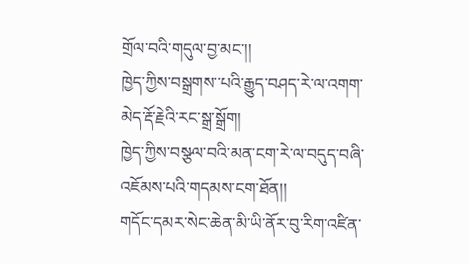གྲོལ་བའི་གདུལ་བྱ་མང་།།
ཁྱེད་ཀྱིས་བསྒྲགས་་པའི་རྒྱུད་བཤད་རེ་ལ་འགག་མེད་རྡོ་རྗེའི་རང་སྒྲ་སྒྲོག།
ཁྱེད་ཀྱིས་བསྩལ་བའི་མན་ངག་རེ་ལ་བདུད་བཞི་འཇོམས་པའི་གདམས་ངག་ཐོན།།
གདོང་དམར་སེང་ཆེན་མི་ཡི་ནོར་བུ་རིག་འཛིན་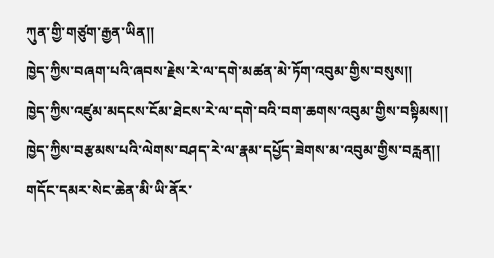ཀུན་གྱི་གཙུག་རྒྱན་ཡིན།།
ཁྱེད་ཀྱིས་བཞག་པའི་ཞབས་རྗེས་རེ་ལ་དགེ་མཚན་མེ་ཏོག་འབུམ་གྱིས་བསུས།།
ཁྱེད་ཀྱིས་འཛུམ་མདངས་ངོམ་ཐེངས་རེ་ལ་དགེ་བའི་བག་ཆགས་འབུམ་གྱིས་བསྟིམས།།
ཁྱེད་ཀྱིས་བརྩམས་པའི་ལེགས་བཤད་རེ་ལ་རྣམ་དཔྱོད་ཟེགས་མ་འབུམ་གྱིས་བརླན།།
གདོང་དམར་སེང་ཆེན་མི་ཡི་ནོར་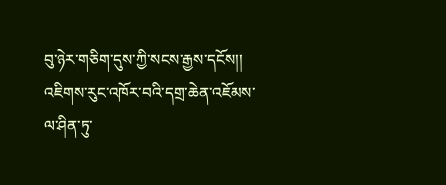བུ་ཉེར་གཅིག་དུས་ཀྱི་སངས་རྒྱས་དངོས།།
འཇིགས་རུང་འཁོར་བའི་དགྲ་ཆེན་འཇོམས་ལ་ཤིན་ཏུ་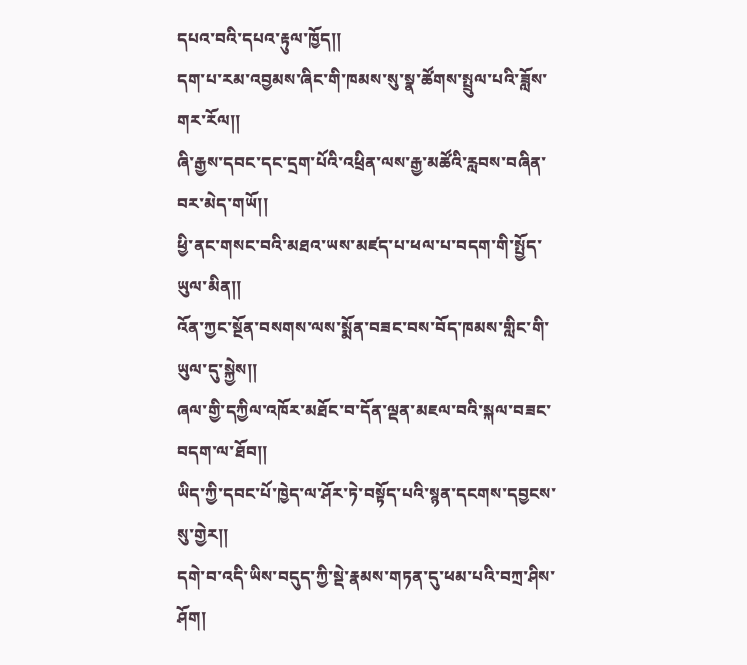དཔའ་བའི་དཔའ་རྟུལ་ཁྱོད།།
དག་པ་རམ་འབྱམས་ཞིང་གི་ཁམས་སུ་སྣ་ཚོགས་སྤྲུལ་པའི་ཟློས་གར་རོལ།།
ཞི་རྒྱས་དབང་དང་དྲག་པོའི་འཕྲིན་ལས་རྒྱ་མཚོའི་རླབས་བཞིན་བར་མེད་གཡོ།།
ཕྱི་ནང་གསང་བའི་མཐའ་ཡས་མཛད་པ་ཕལ་པ་བདག་གི་སྤྱོད་ཡུལ་མིན།།
འོན་ཀྱང་སྔོན་བསགས་ལས་སྨོན་བཟང་བས་བོད་ཁམས་གླིང་གི་ཡུལ་དུ་སྐྱེས།།
ཞལ་གྱི་དཀྱིལ་འཁོར་མཐོང་བ་དོན་ལྡན་མཇལ་བའི་སྐལ་བཟང་བདག་ལ་ཐོབ།།
ཡིད་ཀྱི་དབང་པོ་ཁྱེད་ལ་ཤོར་ཏེ་བསྟོད་པའི་སྙན་དངགས་དབྱངས་སུ་གྱེར།།
དགེ་བ་འདི་ཡིས་བདུད་ཀྱི་སྡེ་རྣམས་གཏན་དུ་ཕམ་པའི་བཀྲ་ཤིས་ཤོག།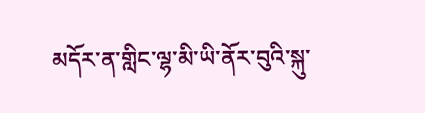མདོར་ན་གླིང་ལྷ་མི་ཡི་ནོར་བུའི་སྐུ་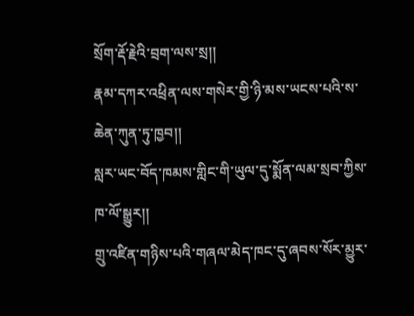སྲོག་རྡོ་རྗེའི་བྲག་ལས་སྲ།།
རྣམ་དཀར་འཕྲིན་ལས་གསེར་གྱི་ཉི་མས་ཡངས་པའི་ས་ཆེན་ཀུན་ཏུ་ཁྱབ།།
སླར་ཡང་བོད་ཁམས་གླིང་གི་ཡུལ་དུ་སྨོན་ལམ་སྲབ་ཀྱིས་ཁ་ལོ་སྒྱུར།།
གྲུ་འཛིན་གཉིས་པའི་གཞལ་མེད་ཁང་དུ་ཞབས་སོར་མྱུར་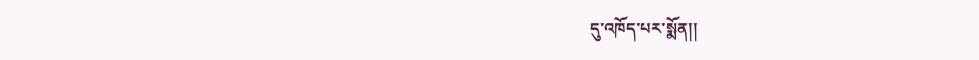དུ་འཁོད་པར་སྨོན།།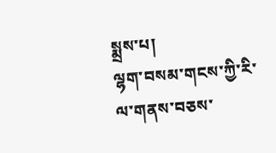སྨྲས་པ།
ལྷག་བསམ་གངས་ཀྱི་རི་ལ་གནས་བཅས་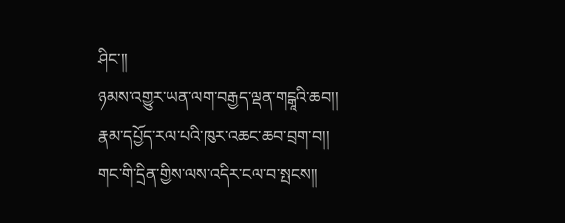ཤིང་།།
ཉམས་འགྱུར་ཡན་ལག་བརྒྱད་ལྡན་གངྒཱའི་ཆབ།།
རྣམ་དཔྱོད་རལ་པའི་ཁུར་འཆང་ཆབ་བྲག་བ།།
གང་གི་དྲིན་གྱིས་ལས་འདིར་ངལ་བ་སྤངས།།